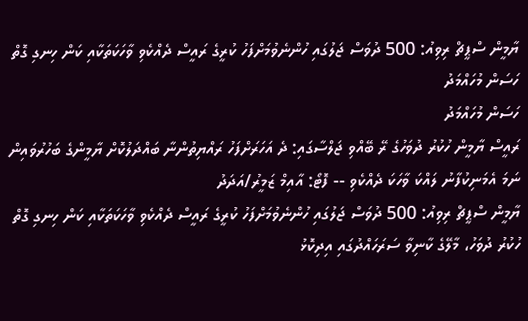ޔާމީން ސްޕީޗް ރިވިއު: 500 ދުވަސް ޖަލުގައި ހުންނެވުމަށްފަހު ކުރީގެ ރައީސް ދެއްކެވި ވާހަކަތަކާއި ކަން ހިނގި ގޮތް
ހަސަން މުހައްމަދު
ހަސަން މުހައްމަދު
ރައީސް ޔާމީން ހުކުރު ދުވަހުގެ ރޭ ބޭއްވި ޖަލްސާގައި: ދެ އަހަރަށްފަހު ރައްޔިތުންނާ ބައްދަލުކޮށް ޔާމީންގެ ބަހުރުވައިން ނަމަ އެމަނިކުފާނު ލައްކަ ވާހަކަ ދެއްކެވި -- ފޮޓޯ: އާއިމް ޒަމީރު/އަދަދު
ޔާމީން ސްޕީޗް ރިވިއު: 500 ދުވަސް ޖަލުގައި ހުންނެވުމަށްފަހު ކުރީގެ ރައީސް ދެއްކެވި ވާހަކަތަކާއި ކަން ހިނގި ގޮތް
ހުކުރު ދުވަހު، މާލޭގެ ކާނިވާ ސަރަހައްދުގައި އިދިކޮޅު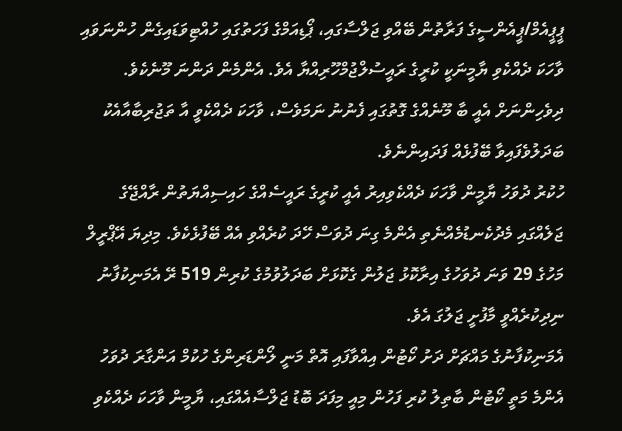ޕީޕީއެމް/ޕީއެންސީގެ ފަރާތުން ބޭއްވި ޖަލްސާގައި، ޕޯޑިއަމްގެ ފަހަތުގައި ހުއްޓިވަޑައިގެން ހުންނަވައި ވާހަކަ ދެއްކެވި ޔާމީނަކީ ކުރީގެ ރައީސުލްޖުމްހޫރިއްޔާ އެވެ. އެންމެން ދަންނަ މޫނެކެވެ. ދިވެހިންނަށް އެއީ ބާ މޫނެއްގެ ގޮތުގައި ފެނުނު ނަމަވެސް، ވާހަކަ ދެއްކެވީ އާ ތަޖުރިބާއާއެކު ބަދަލުވެފައިވާ ބޭފުޅެއް ފަދައިންނެވެ.
ހުކުރު ދުވަހު ޔާމީން ވާހަކަ ދެއްކެވިއިރު އެއީ ކުރީގެ ރައީސެއްގެ ހައިސިއްޔަތުން ރާއްޖޭގެ ޖަލެއްގައި މެދުކެނޑުމެއްނެތި އެންމެ ގިނަ ދުވަސް ހޭދަ ކުރެއްވި އެއް ބޭފުޅެކެވެ. މިދިޔަ އޭޕްރީލް މަހުގެ 29 ވަނަ ދުވަހުގެ އިރާކޮޅު ޖަލުން ގެކޮޅަށް ބަދަލުވުމުގެ ކުރިން 519 ރޭ އެމަނިކުފާނު ނިދިކުރެއްވީ މާފުށީ ޖަލުގަ އެވެ.
އެމަނިކުފާނުގެ މައްޗަށް ދަށު ކޯޓުން އިއްވާފައި އޮތް މަނީ ލޯންޑަރިންގެ ހުކުމް އަންގާރަ ދުވަހު އެންމެ މަތީ ކޯޓުން ބާތިލު ކުރި ފަހުން މިއީ މިފަދަ ބޮޑު ޖަލްސާއެއްގައި، ޔާމީން ވާހަކަ ދެއްކެވި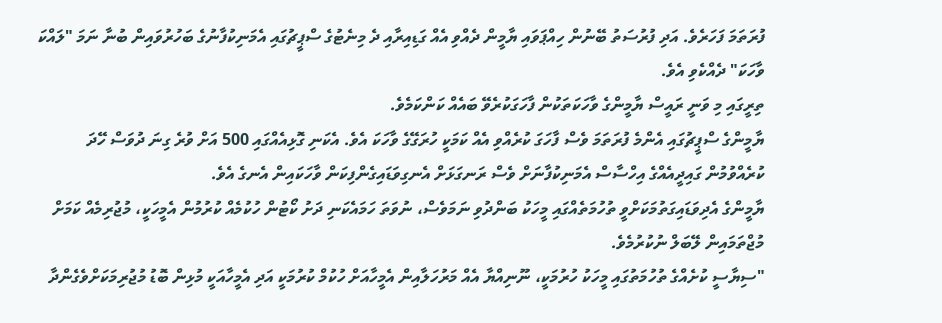ފުރަތަމަ ފަހަރެވެ. އަދި ފުރުސަތު ބޭނުން ހިއްޕަވައި ޔާމީން ދެއްވި އެއް ގަޑިއިރާއި ދެ މިނެޓުގެ ސްޕީޗުގައި އެމަނިކުފާނުގެ ބަހުރުވައިން ބުނާ ނަމަ "ލައްކަ ވާހަކަ" ދެއްކެވި އެވެ.
ތިރީގައި މި ވަނީ ރައީސް ޔާމީންގެ ވާހަކަތަކުން ފާހަގަކުރެވޭ ބައެއް ކަންކަމެވެ.
ޔާމީންގެ ސްޕީޗުގައި އެންމެ ފުރަތަމަ ވެސް ފާހަގަ ކުރެއްވި އެއް ކަމަކީ ހުރަގޭގެ ވާހަކަ އެވެ. އެކަނި ގޮޅިއެއްގައި 500 އަށް ވުރެ ގިނަ ދުވަސް ހޭދަ ކުރެއްވުމުން ގައިދީއެއްގެ އިހްސާސް އެމަނިކުފާނަށް ވެސް ރަނގަޅަށް އެނގިވަޑައިގެންފިކަން ވާހަކައިން އެނގެ އެވެ.
ޔާމީންގެ އެދިވަޑައިގަތުމަކަށްވީ ތުހުމަތެއްގައި މީހަކު ބަންދުވި ނަމަވެސް، ނުވަތަ ހަމައެކަނި ދަށު ކޯޓުން ހުކުމެއް ކުރުމުން އެމީހަކީ، މުޖުރިމެއް ކަމަށް މުޖްތަމައިން ލޭބަލް ނުކުރުމެވެ.
"ސިޔާސީ ކުށެއްގެ ތުހުމަތުގައި މީހަކު ހުރުމަކީ، ނޫނިއްޔާ އެއް މަރުހަލާއިން އެމީހާއަށް ހުކުމް ކުރުމަކީ އަދި އެމީހާއަކީ މުޅިން ބޮޑު މުޖުރިމަކަށްވެގެންދާ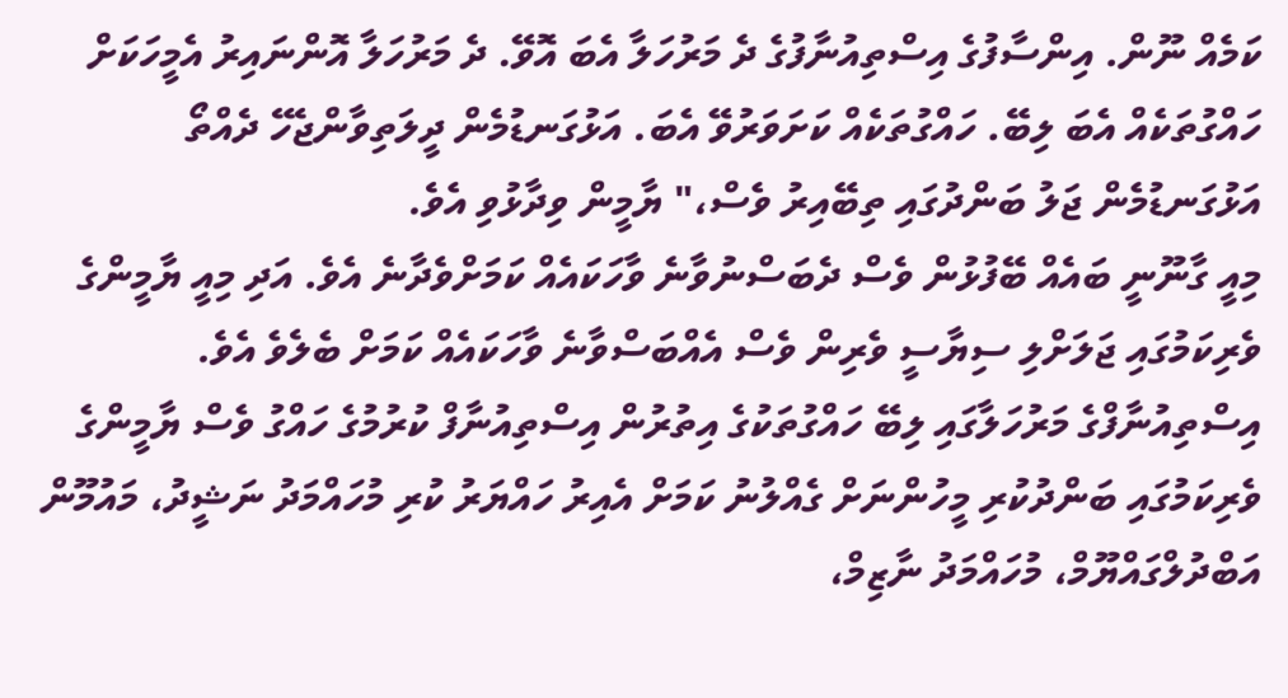ކަމެއް ނޫން. އިންސާފުގެ އިސްތިއުނާފުގެ ދެ މަރުހަލާ އެބަ އޮވޭ. ދެ މަރުހަލާ އޮންނައިރު އެމީހަކަށް ހައްގުތަކެއް އެބަ ލިބޭ. ހައްގުތަކެއް ކަށަވަރުވޭ އެބަ. އަޅުގަނޑުމެން ދީލަތިވާންޖެހޭ ދެއްތޯ އަޅުގަނޑުމެން ޖަލު ބަންދުގައި ތިބޭއިރު ވެސް،" ޔާމީން ވިދާޅުވި އެވެ.
މިއީ ގާނޫނީ ބައެއް ބޭފުޅުން ވެސް ދެބަސްނުވާނެ ވާހަކައެއް ކަމަށްވެދާނެ އެވެ. އަދި މިއީ ޔާމީންގެ ވެރިކަމުގައި ޖަލަށްލި ސިޔާސީ ވެރިން ވެސް އެއްބަސްވާނެ ވާހަކައެއް ކަމަށް ބެލެވެ އެވެ. އިސްތިއުނާފްގެ މަރުހަލާގައި ލިބޭ ހައްގުތަކުގެ އިތުރުން އިސްތިއުނާފް ކުރުމުގެ ހައްގު ވެސް ޔާމީންގެ ވެރިކަމުގައި ބަންދުކުރި މީހުންނަށް ގެއްލުނު ކަމަށް އެއިރު ހައްޔަރު ކުރި މުހައްމަދު ނަޝީދު، މައުމޫން އަބްދުލްގައްޔޫމް، މުހައްމަދު ނާޒިމް،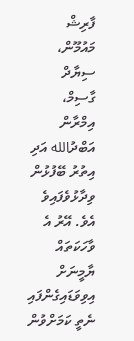ފާރިޝް މައުމޫން، ސިޔާދް ގާސިމް، އިމްރާން އަބްދުالله އަދި އިތުރު ބޭފުޅުން ވިދާޅުވެފައިވެ އެވެ. އޭރު އެ ވާހަކަތައް ޔާމީނަށް އިވިވަޑައިގެންފައި ނެތީ ކަމަށްވުން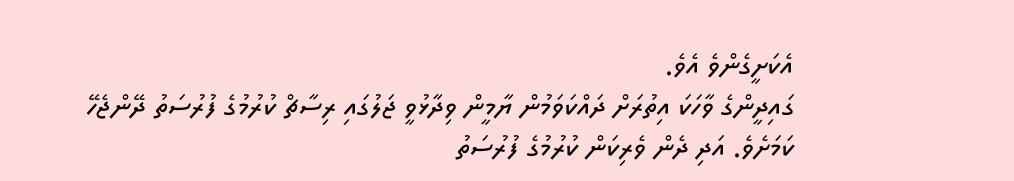އެކަށީގެންވެ އެވެ.
ގައިދީންގެ ވާހަކަ އިތުރަށް ދައްކަވަމުން ޔާމީން ވިދާޅުވީ ޖަލުގައި ރިސާޗް ކުރުމުގެ ފުރުސަތު ދޭންޖެހޭ ކަމަށެވެ. އަދި ދެން ވެރިކަން ކުރުމުގެ ފުރުސަތު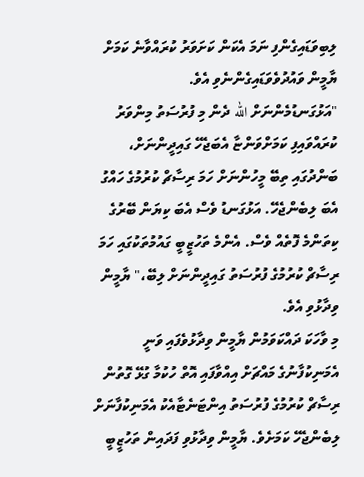ލިބިވަޑައިގެންފި ނަމަ އެކަން ކަށަވަރު ކުރައްވާނެ ކަމަށް ޔާމީން ވައުދުވެވަޑައިގެންނެވި އެވެ.
"އަޅުގަނޑުމެންނަށް الله ދެން މި ފުރުސަތު މިންވަރު ކުރައްވައިފި ކަމަށްވަންޏާ އެބަޖެހޭ ގައިދީންނަށް، ބަންދުގައި ތިބޭ މީހުންނަށް ހަމަ ރިސާޗް ކުރުމުގެ ހައްގު އެބަ ލިބެންޖެހޭ. އަޅުގަނޑު ވެސް އެބަ ކިޔަން ބޭރުގެ ކިތަންމެ ފޮތެއް ވެސް. އެންމެ ތަހުޒީބީ ގައުމުތަކުގައި ހަމަ ރިސާޗް ކުރުމުގެ ފުރުސަތު ގައިދީންނަށް ލިބޭ،" ޔާމީން ވިދާޅުވި އެވެ.
މި ވާހަކަ ދައްކަވަމުން ޔާމީން ވިދާޅުވެފައި ވަނީ އެމަނިކުފާނުގެ މައްޗަށް އިއްވާފައި އޮތް ހުކުމާ ގުޅޭ ގޮތުން ރިސާޗް ކުރުމުގެ ފުރުސަތު އިންޓަނެޓާއެކު އެމަނިކުފާނަށް ލިބެންޖެހޭ ކަމަށެވެ. ޔާމީން ވިދާޅުވި ފަދައިން ތަހުޒީބީ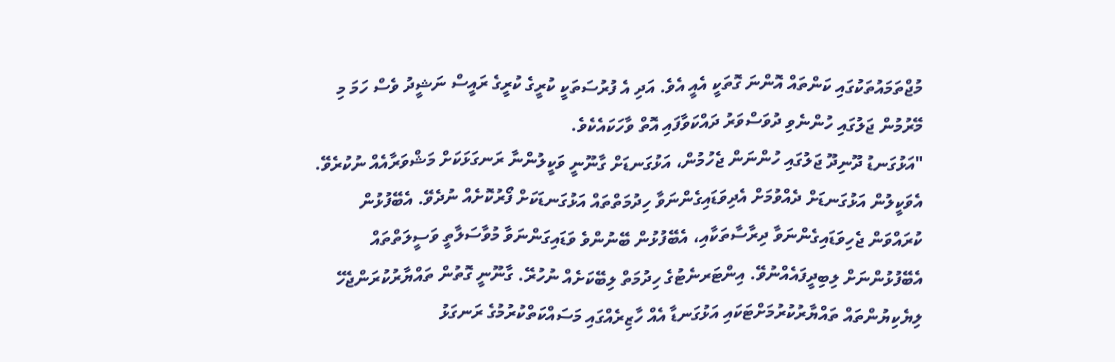މުޖްތަމައުތަކުގައި ކަންތައް އޮންނަ ގޮތަކީ އެއީ އެވެ. އަދި އެ ފުރުސަތަކީ ކުރީގެ ކުރީގެ ރައީސް ނަޝީދު ވެސް ހަމަ މި މޭރުމުން ޖަލުގައި ހުންނެވި ދުވަސްވަރު ދައްކަވާފައި އޮތް ވާހަކައެކެވެ.
"އަޅުގަނޑު ދޫނިދޫ ޖަލުގައި ހުންނަން ޖެހުމުން، އަޅުގަނޑަށް ގާނޫނީ ވަކީލުންނާ ރަނގަޅަކަށް މަޝްވަރާއެއް ނުކުރެވޭ. އެވަކީލުން އަޅުގަނޑަށް ދެއްވުމަށް އެދިވަޑައިގެންނަވާ ހިދުމަތްތައް އަޅުގަނޑަކަށް ފޯރުކޮށެއް ނުދެވޭ. އެބޭފުޅުން ކުރައްވަން ޖެހިވަޑައިގެންނަވާ ދިރާސާތަކާއި، އެބޭފުޅުން ބޭނުންވެ ވަޑައިގަންނަވާ މުވާސަލާތީ ވަސީލަތްތައް އެބޭފުޅުންނަށް ލިބިދީފައެއްނުވޭ. އިންޓަރނެޓުގެ ހިދުމަތް ލިބޭކަށެއް ނުހުރޭ. ގާނޫނީ ގޮތުން ތައްޔާރުކުރަންޖެހޭ ލިޔެކިޔުންތައް ތައްޔާރުކުރުމަށްޓަކައި އަޅުގަނޑާ އެއް ހާޒިރެއްގައި މަސައްކަތްކުރުމުގެ ރަނގަޅު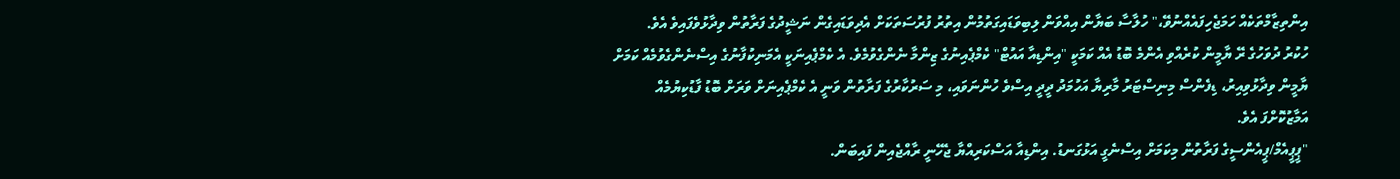އިންތިޒާމްތަކެއް ހަމަޖެހިފައެއްނުވޭ،" ހުލާސާ ބަޔާން އިއްވަން ލިބިވަޑައިގަތުމުން އިތުރު ފުރުސަތަކަށް އެދިވަޑައިގެން ނަޝީދުގެ ފަރާތުން ވިދާޅުވެފައިވެ އެވެ.
ހުކުރު ދުވަހުގެ ރޭ ޔާމީން ކުރެއްވި އެންމެ ބޮޑު އެއް ކަމަކީ "އިންޑިއާ އައުޓް" ކެމްޕެއިނުގެ ޒިންމާ ނެންގެވުމެވެ. އެ ކެމްޕެއިނަކީ އެމަނިކުފާނުގެ އިސްނެންގެވުމެއް ކަމަށް ޔާމީން ވިދާޅުވިއިރު، ޑިފެންސް މިނިސްޓަރު މާރިޔާ އަހުމަދު ދީދީ އިސްވެ ހުންނަވައި، މި ސަރުކާރުގެ ފަރާތުން ވަނީ އެ ކެމްޕެއިނަށް ވަރަށް ބޮޑު ފާޑުކިޔުމެއް އަމާޒުކޮށްފަ އެވެ.
"ޕީޕީއެމް/ޕީއެންސީގެ ފަރާތުން މިކަމަށް އިސްނެގީ އަޅުގަނޑު. އިންޑިއާ އަސްކަރިއްޔާ ޖެހޭނީ ރާއްޖެއިން ފައިބަން.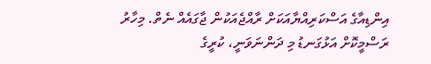އިންޑިއާގެ އަސްކަރިއްޔާއަކަށް ރާއްޖެއަކުން ޖާގައެއް ނެތް. މިހާރު ރަސްމީކޮށް އަޅުގަނޑު މި ދަންނަވަނީ، ކުރީގެ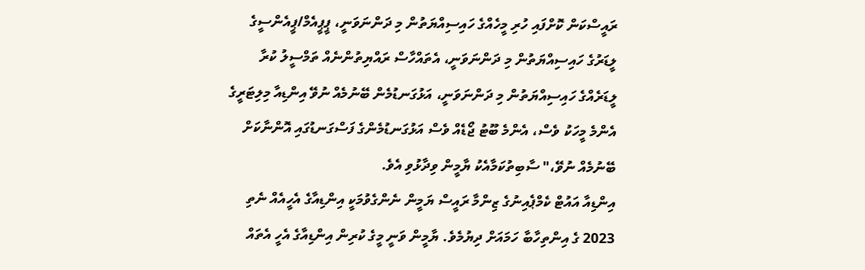ރައީސްކަން ކޮށްފައި ހުރި މީހެއްގެ ހައިސިއްޔަތުން މި ދަންނަވަނީ، ޕީޕީއެމް/ޕީއެންސީގެ ލީޑަރުގެ ހައިސިއްޔަތުން މި ދަންނަވަނީ، އެތައްހާސް ރައްޔިތުންނެއް ތަމްސީލު ކުރާ ލީޑަރެއްގެ ހައިސިއްޔަތުން މި ދަންނަވަނީ، އަޅުގަނޑުމެން ބޭނުމެއް ނުވޭ އިންޑިއާ މިލިޓަރީގެ އެންމެ މީހަކު ވެސް، އެންމެ ބޫޓު ޖޯޑެއް ވެސް އަޅުގަނޑުމެންގެ ފަސްގަނޑުގައި އޮންނާކަށް ބޭނުމެއް ނުވޭ،" ސާބިތުކަމާއެކު ޔާމީން ވިދާޅުވި އެވެ.
އިންޑިއާ އައުޓް ކެމްޕެއިނުގެ ޒިންމާ ރައީސް ޔަމީން ނެންގެވުމަކީ އިންޑިއާގެ އެހީއެއް ނެތި 2023 ގެ އިންތިހާބާ ހަމައަށް ދިޔުމެވެ. ޔާމީން ވަނީ މީގެ ކުރިން އިންޑިއާގެ އެހީ އެތައް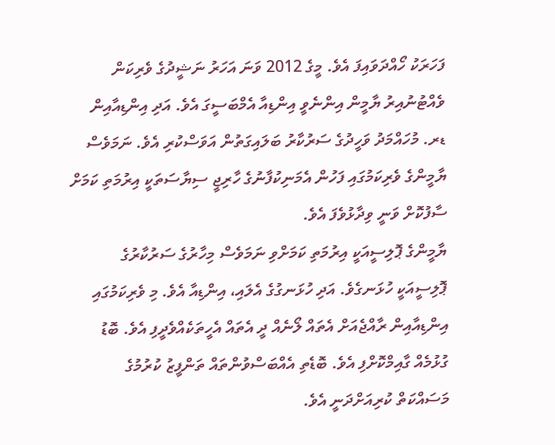ފަހަރަކު ހޯއްދަވައިފަ އެވެ. މީގެ 2012 ވަނަ އަހަރު ނަޝީދުގެ ވެރިކަން ވެއްޓުނުއިރު ޔާމީން އިންނެވީ އިންޑިއާ އެމްބަސީގަ އެވެ. އަދި އިންޑިއާއިން ޑރ. މުހައްމަދު ވަހީދުގެ ސަރުކާރު ބަލައިގަތުން އަވަސްކުރި އެވެ. ނަމަވެސް ޔާމީންގެ ވެރިކަމުގައި ފަހުން އެމަނިކުފާނުގެ ހާރިޖީ ސިޔާސަތަކީ އިރުމަތި ކަމަށް ސާފުކޮށް ވަނީ ވިދާޅުވެފަ އެވެ.
ޔާމީންގެ ޕޮލިސީއަކީ އިރުމަތި ކަމަށްވި ނަމަވެސް މިހާރުގެ ސަރުކާރުގެ ޕޮލިސީއަކީ ހުޅަނގެވެ. އަދި ހުޅަނގުގެ އެލައި، އިންޑިއާ އެވެ. މި ވެރިކަމުގައި އިންޑިއާއިން ރާއްޖެއަށް އެތައް ލޯނެއް ދީ އެތައް އެހީތަކެއްވެދީފި އެވެ. ބޮޑު ގުޅުމެއް ގާއިމްކޮށްފި އެވެ. ބޮޑެތި އެއްބަސްވުންތައް ތަންފީޒު ކުރުމުގެ މަސައްކަތް ކުރިއަށްދަނީ އެވެ.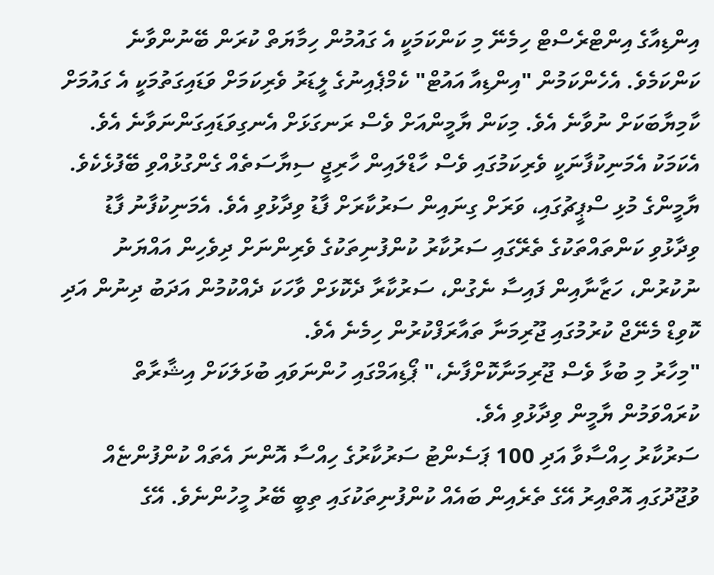އިންޑިއާގެ އިންޓްރެސްޓް ހިމެނޭ މި ކަންކަމަކީ އެ ގައުމުން ހިމާޔަތް ކުރަން ބޭނުންވާނެ ކަންކަމެވެ. އެހެންކަމުން "އިންޑިއާ އައުޓް" ކެމްޕެއިނުގެ ލީޑަރު ވެރިކަމަށް ވަޑައިގަތުމަކީ އެ ގައުމަށް ކާމިޔާބަކަށް ނުވާނެ އެވެ. މިކަން ޔާމީންއަށް ވެސް ރަނގަޅަށް އެނގިވަޑައިގަންނަވާނެ އެވެ. އެކަމަކު އެމަނިކުފާނަކީ ވެރިކަމުގައި ވެސް ހާޑްލައިން ހާރިޖީ ސިޔާސަތެއް ގެންގުޅުއްވި ބޭފުޅެކެވެ.
ޔާމީންގެ މުޅި ސްޕީޗުގައި، ވަރަށް ގިނައިން ސަރުކާރަށް ފާޑު ވިދާޅުވި އެވެ. އެމަނިކުފާނު ފާޑު ވިދާޅުވި ކަންތައްތަކުގެ ތެރޭގައި ސަރުކާރު ކުންފުނިތަކުގެ ވެރިންނަށް ދިވެހިން އައްޔަނު ނުކުރުން، ހަޒާނާއިން ފައިސާ ނެގުން، ސަރުކާރާ ދެކޮޅަށް ވާހަކަ ދެއްކުމުން އަދަބު ދިނުން އަދި ކޮވިޑް މެނޭޖް ކުރުމުގައި ޖޫރިމަނާ ތައާރަފްކުރުން ހިމެނެ އެވެ.
"މިހާރު މި ބުޅާ ވެސް ޖޫރިމަނާކޮށްފާނެ،" ޕޯޑިއަމްގައި ހުންނަވައި ބުޅަލަކަށް އިޝާރާތް ކުރައްވަމުން ޔާމީން ވިދާޅުވި އެވެ.
ސަރުކާރު ހިއްސާވާ އަދި 100 ޕަސެންޓު ސަރުކާރުގެ ހިއްސާ އޮންނަ އެތައް ކުންފުންޏެއް ވުޖޫދުގައި އޮތްއިރު އޭގެ ތެރެއިން ބައެއް ކުންފުނިތަކުގައި ތިބީ ބޭރު މީހުންނެވެ. އޭގެ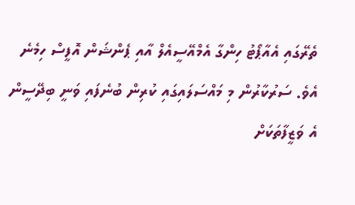ތެރޭގައި އެއާޕޯޓު ހިންގާ އެމްއޭސީއެލް އާއި ޕެންޝަން އޮފީސް ހިމެނެ އެވެ. ސަރުކާރުން މި މައްސަލައިގައި ކުރިން ބުނެފައި ވަނީ ބިދޭސީން އެ ވަޒީފާތަކަށް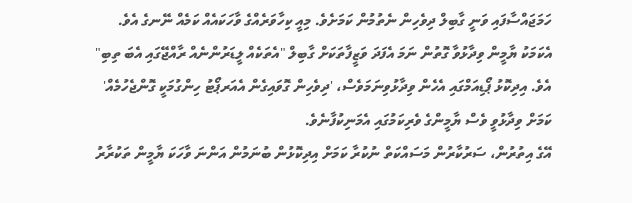ހަމަޖައްސާފައި ވަނީ ގާބިލް ދިވެހިން ނެތުމުން ކަމަށެވެ. މިއީ ކިހާވަރެއްގެ ވާހަކައެއް ކަމެއް ނޭނގެ އެވެ. އެކަމަކު ޔާމީން ވިދާޅުވާ ގޮތުން ނަމަ އެފަދަ ވަޒީފާތަކަށް ގާބިލް "އެތަކެއް ލީޑަރުންނެއް ރާއްޖޭގައި އެބަ ތިބި" އެވެ. އިދިކޮޅު ޕޯޑިއަމްގައި އެހެން ވިދާޅުވިނަމަވެސް، 'ދިވެހިން ގޮވައިގެން އެއަރޕޯޓު ހިންގުމަކީ ގޮންޖެހުމެއް' ކަމަށް ވިދާޅުވީ ވެސް ޔާމީންގެ ވެރިކަމުގައި އެމަނިކުފާނެވެ.
އޭގެ އިތުރުން، ސަރުކާރުން މަސައްކަތް ނުކުރާ ކަމަށް އިދިކޮޅުން ބުނަމުން އަންނަ ވާހަކަ ޔާމީން ތަކުރާރު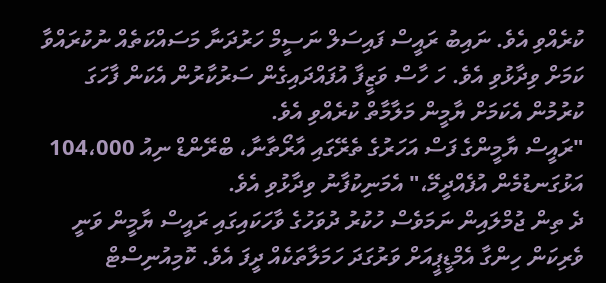ކުރެއްވި އެވެ. ނައިބު ރައީސް ފައިސަލް ނަސީމް ހަރުދަނާ މަސައްކަތެއް ނުކުރައްވާ ކަމަށް ވިދާޅުވި އެވެ. ހަ ހާސް ވަޒީފާ އުފައްދައިގެން ސަރުކާރުން އެކަން ފާހަގަ ކުރުމުން އެކަމަށް ޔާމީން މަލާމާތް ކުރެއްވި އެވެ.
"ރައީސް ޔާމީންގެ ފަސް އަހަރުގެ ތެރޭގައި އާރޯތާނާ، ބްރޭންޑް ނިއު 104،000 އަޅުގަނޑުމެން އުފެއްދީމޭ،" އެމަނިކުފާނު ވިދާޅުވި އެވެ.
ދެ ތިން ޖުމްލައިން ނަމަވެސް ހުކުރު ދުވަހުގެ ވާހަކައިގައި ރައީސް ޔާމީން ވަނީ ވެރިކަން ހިންގާ އެމްޑީޕީއަށް ވަރުގަދަ ހަމަލާތަކެއް ދީފަ އެވެ. ކޮމިއުނިސްޓް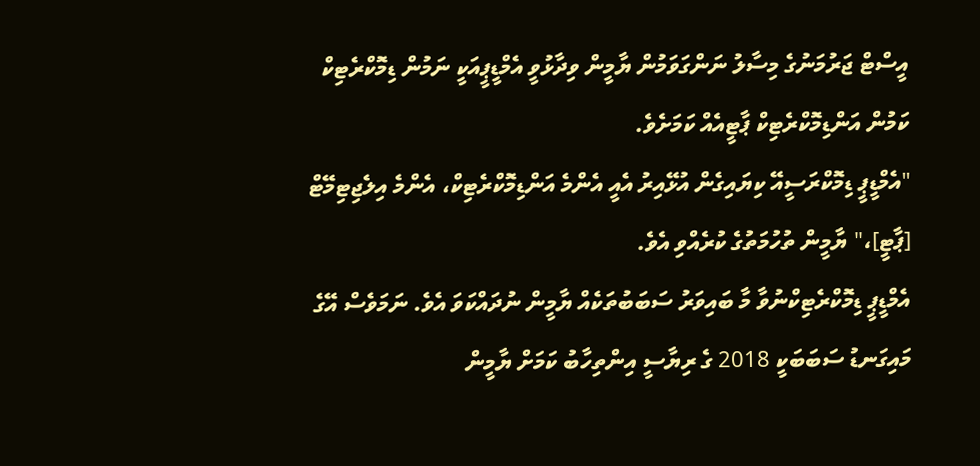އީސްޓް ޖަރުމަނުގެ މިސާލު ނަންގަވަމުން ޔާމީން ވިދާޅުވީ އެމްޑީޕީއަކީ ނަމުން ޑިމޮކްރެޓިކް ކަމުން އަންޑިމޮކްރެޓިކް ޕާޓީއެއް ކަމަށެވެ.
"އެމްޑީޕީ ޑިމޮކްރަސީއޭ ކިޔައިގެން އުޅޭއިރު އެއީ އެންމެ އަންޑިމޮކްރެޓިކް، އެންމެ އިލެޖިޓިމޭޓް [ޕާޓީ]،" ޔާމީން ތުހުމަތުގެ ކުރެއްވި އެވެ.
އެމްޑީޕީ ޑިމޮކްރެޓިކްނުވާ މާ ބައިވަރު ސަބަބުތަކެއް ޔާމީން ނުދައްކަވަ އެވެ. ނަމަވެސް އޭގެ މައިގަނޑު ސަބަބަކީ 2018 ގެ ރިޔާސީ އިންތިހާބު ކަމަށް ޔާމީން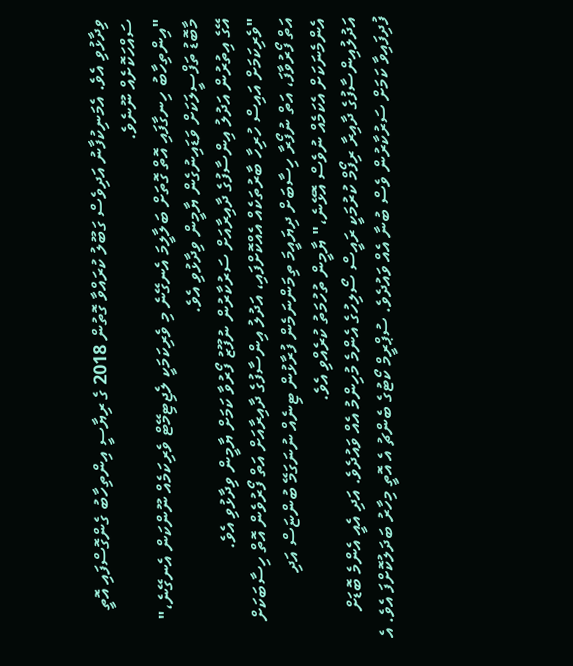ވިދާޅުވި އެވެ. އެމަނިކުފާނު އަދިވެސް ގަބޫލު ކުރައްވާ ގޮތުން 2018 ގެ ރިޔާސީ އިންތިހާބު ގެންގޮސްފައި އޮތީ ސައްހަކޮށެއް ނޫނެވެ.
"އިންތިހާބު ހިނގާފައި އޮތް ގޮތަށް ބަލާލީމަ އެނގޭނެ މި ވެރިކަމަކީ ލެޖިޓިމޭޓް ވެރިކަމެއް ނޫންކަން އެނގޭނެ،" މާބޮޑު ތަފްސީލަކަށް ވަޑައިނުގެން ޔާމީން ވިދާޅުވި އެވެ.
އޭގެ އިތުރުން އަދުލު އިންސާފުގެ ދާއިރާއަށް ސަރުކާރުން ނުފޫޒު ފޯރުވާ ކަމަށް ޔާމީން ވިދާޅުވި އެވެ.
"ވެރިކަމަށް އައިސް ހުރިހާ ބާރުތަކެއް އެއްކޮށްފައި، އަދުލު އިންސާފުގެ ދާއިރާއަށް އަތް ފޯރުވެން އޮތް ހިސާބަކަށް އަތް ފޯރުވާފަ، އަތް ނުފޯރާ ހިސާބަށް ދިޔައީމަ ތިމަންނަމެން ފުރާޅުން ޓިނެއް ނުނަގަމޭ ބުންޏަސް އަދި އެންމެނަކަށް އެކަމެއް ނުވެސް އޮޅޭނެ،" ޔާމީން ތުހުމަތު ކުރެއްވި އެވެ.
އަދުލުއިންސާފުގެ ދާއިރާ ރިފޯމް ކުރުމަކީ ރައީސް ސޯލިހުގެ އެންމެ މުހިންމު އެއް ވައުދެވެ. އަދި އެއީ އެންމެ ބޮޑަށް ފުދިފައިވާ ކަމަށް ސަރުކާރުން ވެސް ބުނާ އެއް ވައުދެވެ. ސުޕްރީމް ކޯޓުގެ ބެންޗު އެ އޮތީ މިހާރު ބަދަލުކޮށްފަ އެވެ. އެ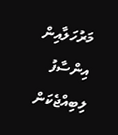މަރުހަލާއިން އިންސާފު ލިބިއްޖެކަން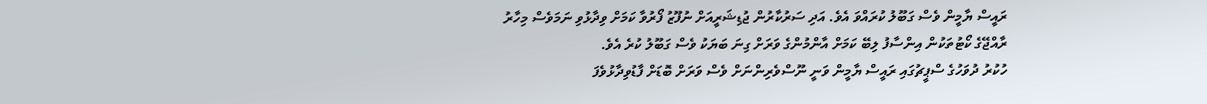ރައީސް ޔާމީން ވެސް ގަބޫލު ކުރައްވަ އެވެ. އަދި ސަރުކާރުން ޖުޑިޝަރީއަށް ނުފޫޒު ފޯރުވާ ކަމަށް ވިދާޅުވި ނަމަވެސް މިހާރު ރާއްޖޭގެ ކޯޓުތަކުން އިންސާފު ލިބޭ ކަމަށް އާންމުންގެ ވަރަށް ގިނަ ބަޔަކު ވެސް ގަބޫލު ކުރެ އެވެ.
ހުކުރު ދުވަހުގެ ސްޕީޗުގައި ރައީސް ޔާމީން ވަނީ ނޫސްވެރިންނަށް ވެސް ވަރަށް ބޮޑަށް ފާޑުވިދާޅުވެފަ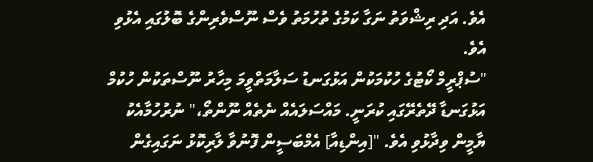އެވެ. އަދި ރިޝްވަތު ނަގާ ކަމުގެ ތުހުމަތު ވެސް ނޫސްވެރިންގެ ބޮލުގައި އެޅުވި އެވެ.
"ސުޕްރީމް ކޯޓުގެ ހުކުމަކުން އަޅުގަނޑު ސަލާމަތްވީމަ މިހާރު ނޫސްތަކުން ހުކުމް އަޅުގަނޑާ ދޭތެރޭގައި ކުރަނީ. މައްސަލައެއް ނެތެއް ނޫންތޯ،" ނުރުހުމާއެކު ޔާމީން ވިދާޅުވި އެވެ. "[އިންޑިއާ] އެމްބަސީން ފޮނުވާ ލާރިކޮޅު ނަގައިގެން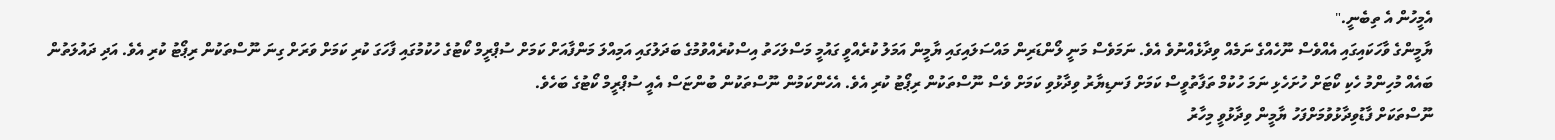އެމީހުން އެ ތިބެނީ."
ޔާމީންގެ ވާހަކައިގައި އެއްވެސް ނޫހެއްގެ ނަމެއް ވިދާޅެއްނުވެ އެވެ. ނަމަވެސް މަނީ ލޯންޑަރިން މައްސަލައިގައި ޔާމީން އަމަލު ކުރެއްވީ ގައުމީ މަސްލަހަތު އިސްކުރެއްވުމުގެ ބަދަލުގައި އަމިއްލަ މަންފާއަށް ކަމަށް ސުޕްރީމް ކޯޓުގެ ހުކުމުގައި ފާހަގަ ކުރި ކަމަށް ވަރަށް ގިނަ ނޫސްތަކުން ރިޕޯޓު ކުރި އެވެ. އަދި ދައުލަތުން ބައެއް މުހިންމު ހެކި ކޯޓަށް ހުށަހެޅި ނަމަ ހުކުމް ތަފާތުވީސް ކަމަށް ފަނޑިޔާރު ވިދާޅުވި ކަމަށް ވެސް ނޫސްތަކުން ރިޕޯޓު ކުރި އެވެ. އެހެންކަމުން ނޫސްތަކުން ބުންޏަސް އެއީ ސުޕްރީމް ކޯޓުގެ ބަހެވެ.
ނޫސްތަކަށް ފާޑުވިދާޅުވުމަށްފަހު ޔާމީން ވިދާޅުވީ މިހާރު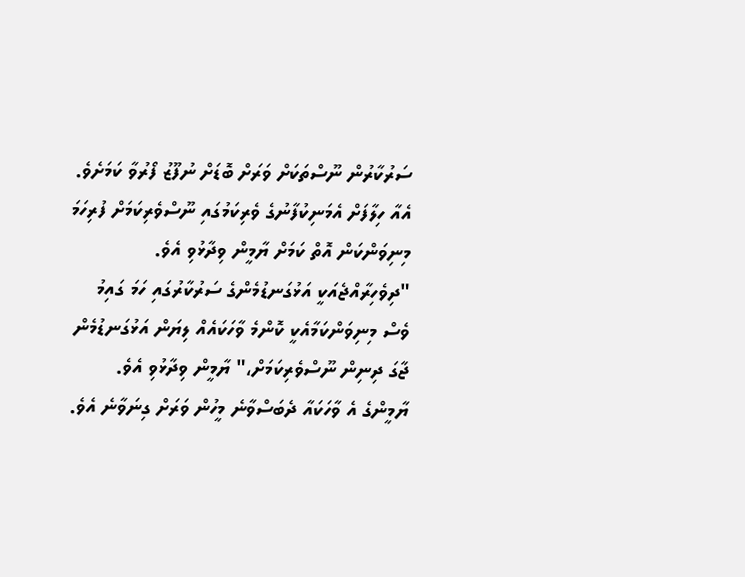ސަރުކާރުން ނޫސްތަކަށް ވަރަށް ބޮޑަށް ނުފޫޒު ފޯރުވާ ކަމަށެވެ. އެއާ ހިލާފަށް އެމަނިކުފާނުގެ ވެރިކަމުގައި ނޫސްވެރިކަމަށް ފުރިހަމަ މިނިވަންކަން އޮތް ކަމަށް ޔާމީން ވިދާޅުވި އެވެ.
"ދިވެހިރާއްޖެއަކީ އަޅުގަނޑުމެންގެ ސަރުކާރުގައި ހަމަ ގައިމު ވެސް މިނިވަންކަމާއެކީ ކޮންމެ ވާހަކައެއް ލިޔަން އަޅުގަނޑުމެން ޖާގަ ދިނިން ނޫސްވެރިކަމަށް،" ޔާމީން ވިދާޅުވި އެވެ.
ޔާމީންގެ އެ ވާހަކައާ ދެބަސްވާނެ މީހުން ވަރަށް ގިނަވާނެ އެވެ.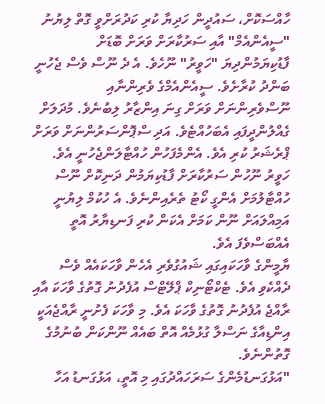ހާއްސަކޮށް، ސައުދީން ހަދިޔާ ކުރި ކަދުރަށްވީ ގޮތް ލިޔުނު "ސީއެންއެމް" އާއި ސަރުކާރަށް ވަރަށް ބޮޑަށް ފާޑުކިޔަމުންދިޔަ "ހަވީރު" ނޫހެވެ. އެ ދެ ނޫސް ވެސް ޖެހުނީ ބަންދު ކުރާށެވެ. ސީއެންއެމްގެ ވެރިންނާއި ނޫސްވެރިންނަށް ވަރަށް ގިނަ އިންޒާރު ލިބުނެވެ. މުދަލަށް ގެއްލުންދީފައި އެބަހުއްޓެވެ. އަދި ސްޕޮންސަރުންނަށް ވަރަށް ޕްރެޝަރު ކުރި އެވެ. އެންމެފަހުން ހުއްޓާލަންޖެހުނީ އެވެ. ހަވީރު ނޫހުން ސަރުކާރަށް ފާޑުކިޔަމުން ދަނިކޮށް ނޫސް ހުއްޓާލުމަށް އެންގީ ކޯޓު ތެރެއިންނެވެ. އެ ހުކުމް ލިޔުނީ އަމިއްލައަށް ނޫން ކަމަށް އެކަން ކުރި ފަނޑިޔާރު އޮތީ އެއްބަސްވެފަ އެވެ.
ޔާމީންގެ ވާހަކައިގައި ޝައުގުވެރި އެހެން ވާހަކައެއް ވެސް ދެއްކެވި އެވެ. ޓެކްޓޯނިކް ޕްލޭޓްސް އުފެދުނު ގޮތުގެ ވާހަކަ އާއި ރާއްޖެ އުފެދުނު ގޮތުގެ ވާހަކަ އެވެ. މި ވާހަކަ ފެށުނީ ރާއްޖެއަކީ އިންޑިއާގެ ނަސްލާ ގުޅުމެއް އޮތް ބައެއް ނޫންކަން ބުނުމުގެ ގޮތުންނެވެ.
"އަޅުގަނޑުމެންގެ ސަރަހައްދުގައި މި އޮތީ، އަޅުގަނޑު އަހާ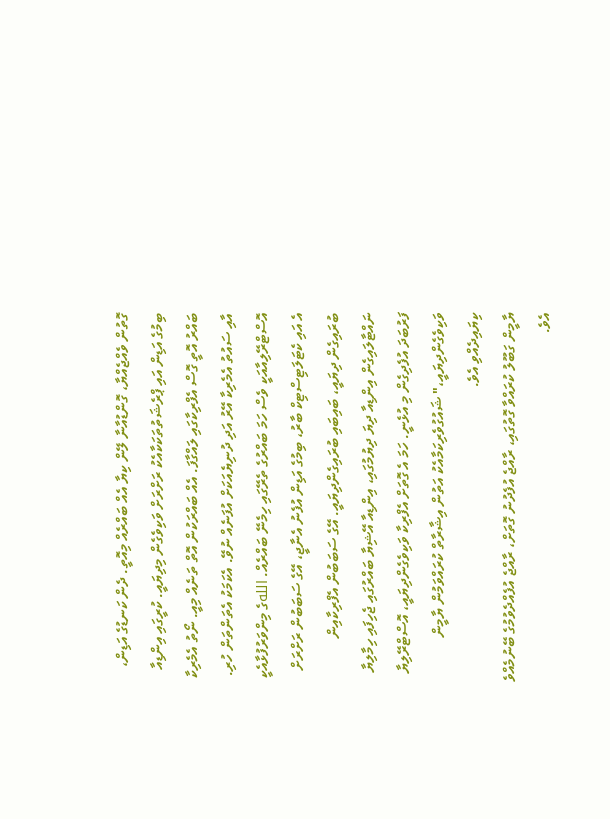ގޮތުން ވެއްޖެއްޔާ، ގޮންޑުއާނާ ލޭން ކިޔާ އެއް ބައްރެއް މިއޮތީ. ދެން ކަނޑުގެ އަޑިން، ބިމުގެ އަޑިން އައި ޕްރެޝަތުތަކަކާއެކު ރަށްރަށް ވަކިވެގެން މިދިޔައީ. ކުރީގައި އިންޑިއާ ބައްރު އޮތީ ގޮސް އެފްރިކާގައި ލައްގާފަ. އެއް ބައްރަކުން އޮތް ތަނެއް މިއީ. ނޯތު އެމެރިކާ އާއި ސައުތު އެމެރިކާ އޭރު އަދި ދުނިޔެއަކަށް އުފަނެއް ނުވޭ. އެކަމަކު އެތަންތަން ހުރި. އޮސްޓްރޭލިއާއަކީ ވެސް ހަމަ ބައްރުގެ ތެރޭގައި ހިމެނޭ ބައްރެއް. اللهގެ މިންވަރުފުޅާއެކީ އެ އައި ކެޓަލަޓިސްޓިކް ބާރު، ބިމުގެ އަޑިން އުފެނު އެނާޖީ، އޭގެ ސަބަބުން ރަށްރަށް ބުރައިގެން ދިޔައީ، ބައިބައި ބުރައިގެންދިޔައީ. އޭގެ ސަބަބުން އެފްރިކާއިން ނައްޓާލައިގެން އިންޑިއާ ދިޔަ ދިޔުމުގައި، އިންޑިއާ އޭޝިޔާ ބައްރުގައި ޖެހިފައި ހިމާލިޔާ ފަރުބަދަ އުފެދިގެން މި އުޅެނީ. ހަމަ އެ ގޮތަށް އެފްރިކާ ވަކިވެގެންދިޔައީ، އޮސްޓްރޭލިޔާ ވަކިވެގެންދިޔައީ،" ޝައުގުވެރިކަމާއެކު އަތުން އިޝާރާތް ކުރައްވަމުން ޔާމީން ކިޔައިދެއްވި އެވެ.
ޔާމީން ގަބޫލު ކުރައްވާ ގޮތުގައި، ރާއްޖެ އުފެދުނު ގޮތަށް، ރާއްޖެ އުފެއްދެވުމުގެ ބޭނުމެއްވެ އެވެ.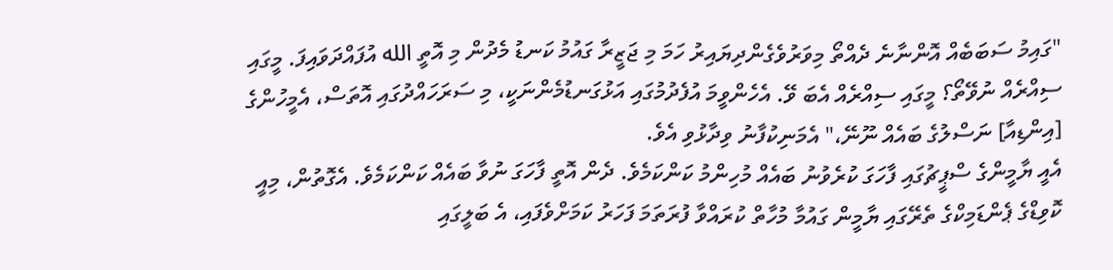"ގައިމު ސަބަބެއް އޮންނާނެ ދެއްތޯ މިވަރުވެގެންދިޔައިރު ހަމަ މި ޖަޒީރާ ގައުމު ކަނޑު މެދުން މި އޮތީ الله އުފައްދަވައިފަ. މީގައި ސިއްރެއް ނުވޭތޯ؟ މީގައި ސިއްރެއް އެބަ ވޭ. އެހެންވީމަ އުފެދުމުގައި އަޅުގަނޑުމެންނަކީ، މި ސަރަހައްދުގައި އޮތަސް، އެމީހުންގެ [އިންޑިއާ] ނަސްލުގެ ބައެއް ނޫނޭ،" އެމަނިކުފާނު ވިދާޅުވި އެވެ.
އެއީ ޔާމީންގެ ސްޕީޗުގައި ފާހަގަ ކުރެވުނު ބައެއް މުހިންމު ކަންކަމެވެ. ދެން އޮތީ ފާހަގަ ނުވާ ބައެއް ކަންކަމެވެ. އެގޮތުން، މިއީ ކޮވިޑްގެ ޕެންޑަމިކްގެ ތެރޭގައި ޔާމީން ގައުމާ މުހާތް ކުރައްވާ ފުރަތަމަ ފަހަރު ކަމަށްވެފައި، އެ ބަލީގައި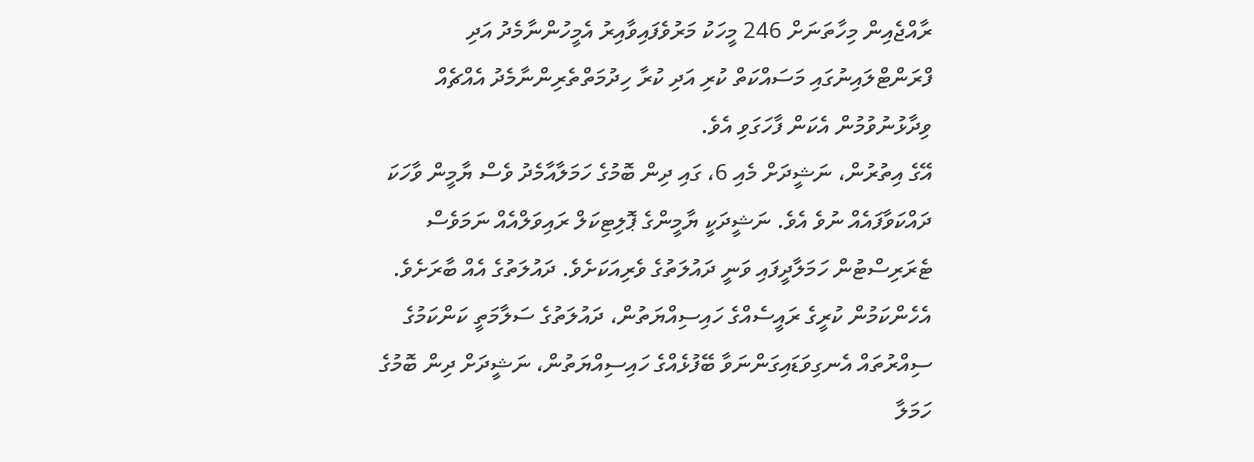ރާއްޖެއިން މިހާތަނަށް 246 މީހަކު މަރުވެފައިވާއިރު އެމީހުންނާމެދު އަދި ފްރަންޓްލައިނުގައި މަސައްކަތް ކުރި އަދި ކުރާ ހިދުމަތްތެރިންނާމެދު އެއްޗެއް ވިދާޅުނުވުމުން އެކަން ފާހަގަވި އެވެ.
އޭގެ އިތުރުން، ނަޝީދަށް މެއި 6، ގައި ދިން ބޮމުގެ ހަމަލާއާމެދު ވެސް ޔާމީން ވާހަކަ ދައްކަވާފައެއް ނުވެ އެވެ. ނަޝީދަކީ ޔާމީންގެ ޕޮލިޓިކަލް ރައިވަލްއެއް ނަމަވެސް ޓެރަރިސްޓުން ހަމަލާދީފައި ވަނީ ދައުލަތުގެ ވެރިއަކަށެވެ. ދައުލަތުގެ އެއް ބާރަށެވެ. އެހެންކަމުން ކުރީގެ ރައީސެއްގެ ހައިސިއްޔަތުން، ދައުލަތުގެ ސަލާމަތީ ކަންކަމުގެ ސިއްރުތައް އެނގިވަޑައިގަންނަވާ ބޭފުޅެއްގެ ހައިސިއްޔަތުން، ނަޝީދަށް ދިން ބޮމުގެ ހަމަލާ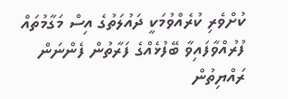ކުށްވެރި ކުރެއްވުމަކީ ދައުލަތުގެ އިސް މަގާމުތައް ފުރުއްވާފައިވާ ބޭފުޅެއްގެ ފަރާތުން ފެންނަން ރައްޔިތުން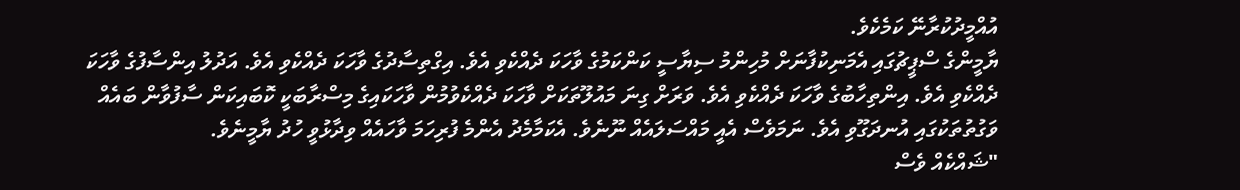އުއްމީދުކުރާނޭ ކަމެކެވެ.
ޔާމީންގެ ސްޕީޗުގައި އެމަނިކުފާނަށް މުހިންމު ސިޔާސީ ކަންކަމުގެ ވާހަކަ ދެއްކެވި އެވެ. އިގްތިސާދުގެ ވާހަކަ ދެއްކެވި އެވެ. އަދުލު އިންސާފުގެ ވާހަކަ ދެއްކެވި އެވެ. އިންތިހާބުގެ ވާހަކަ ދެއްކެވި އެވެ. ވަރަށް ގިނަ މައުލޫތަކަށް ވާހަކަ ދެއްކެވުމުން ވާހަކައިގެ މިސްރާބަކީ ކޮބައިކަން ސާފުވާން ބައެއް ވަގުތުތަކުގައި އުނދަގޫވި އެވެ. ނަމަވެސް އެއީ މައްސަލައެއް ނޫނެވެ. އެކަމާމެދު އެންމެ ފުރިހަމަ ވާހައެއް ވިދާޅުވީ ހުދު ޔާމީނެވެ.
"ޝައްކެއް ވެސް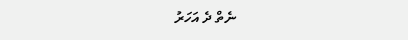ނެތް ދެ އަހަރު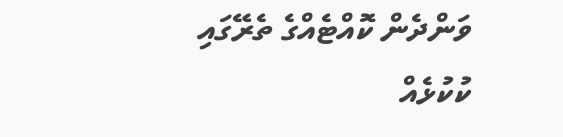ވަންދެން ކޮއްޓެއްގެ ތެރޭގައި ކުކުޅެއް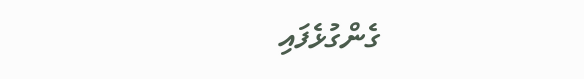ގެންގުޅެފައި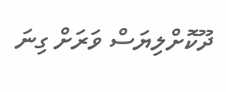ދޫކޮށްލިޔަސް ވަރަށް ގިނަ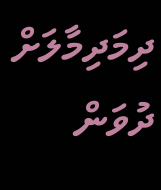ދިމަދިމާލަށް ދުވަން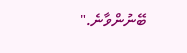ބޭނުންވާނެ."